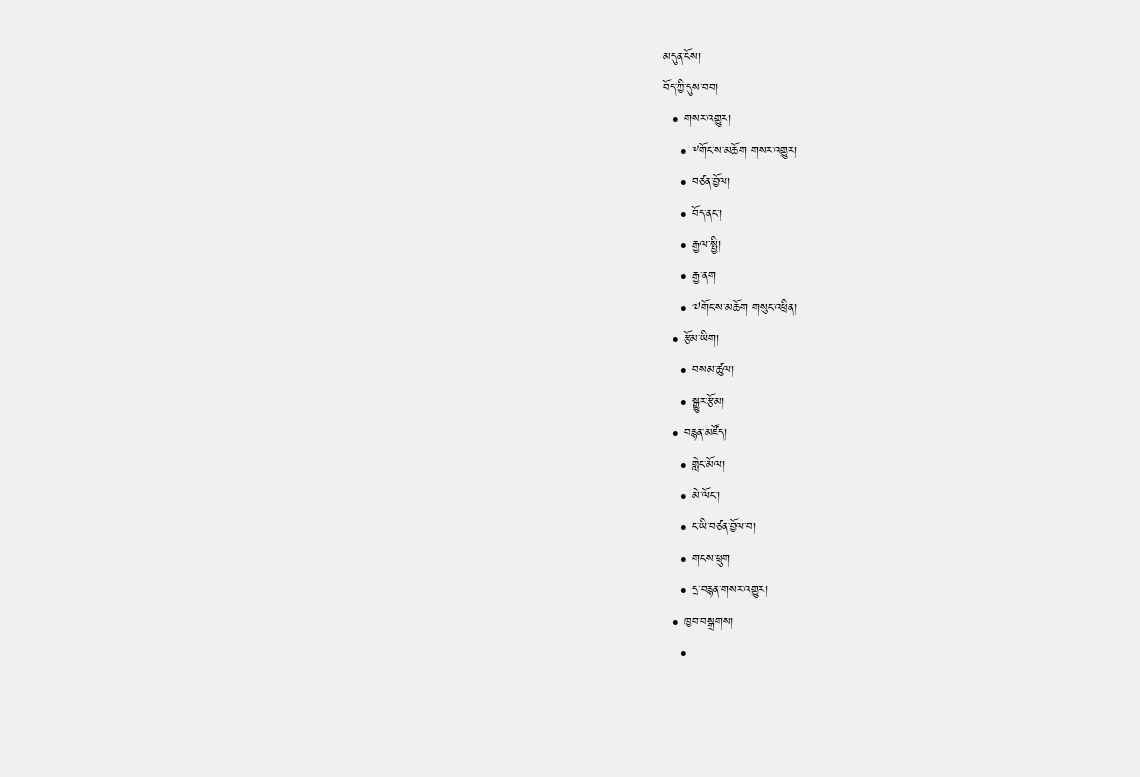མདུན་ངོས།
བོད་ཀྱི་དུས་བབ།
  • གསར་འགྱུར།
    • ༸གོང་ས་མཆོག གསར་འགྱུར།
    • བཙན་བྱོལ།
    • བོད་ནང་།
    • རྒྱལ་སྤྱི།
    • རྒྱ་ནག
    • ༧གོང་ས་མཆོག གསུང་འཕྲིན།
  • རྩོམ་ཡིག།
    • བསམ་ཚུལ།
    • སྒྱུར་རྩོམ།
  • བརྙན་མཛོད།
    • གླེང་མོལ།
    • མེ་ལོང་།
    • ང་ཡི་བཙན་བྱོལ་བ།
    • གངས་ཕྲུག
    • དྲ་བརྙན་གསར་འགྱུར།
  • ཁྱབ་བསྒྲགས།
    •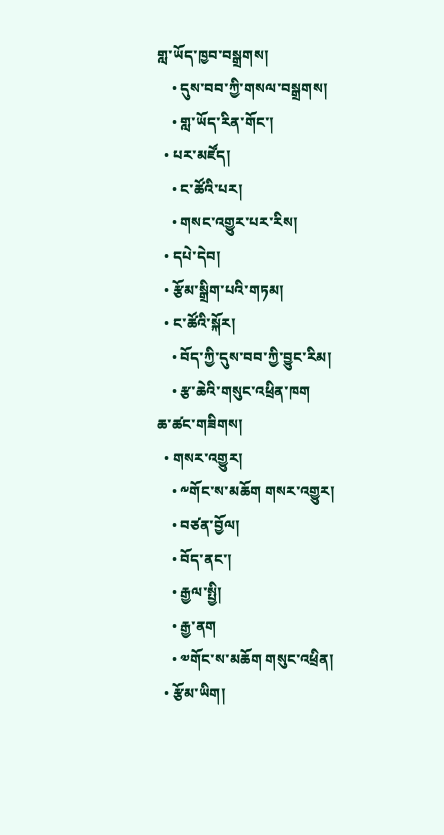གླ་ཡོད་ཁྱབ་བསྒྲགས།
    • དུས་བབ་ཀྱི་གསལ་བསྒྲགས།
    • གླ་ཡོད་རིན་གོང་།
  • པར་མཛོད།
    • ང་ཚོའི་པར།
    • གསང་འགྱུར་པར་རིས།
  • དཔེ་དེབ།
  • རྩོམ་སྒྲིག་པའི་གཏམ།
  • ང་ཚོའི་སྐོར།
    • བོད་ཀྱི་དུས་བབ་ཀྱི་བྱུང་རིམ།
    • རྩ་ཆེའི་གསུང་འཕྲིན་ཁག
ཆ་ཚང་གཟིགས།
  • གསར་འགྱུར།
    • ༸གོང་ས་མཆོག གསར་འགྱུར།
    • བཙན་བྱོལ།
    • བོད་ནང་།
    • རྒྱལ་སྤྱི།
    • རྒྱ་ནག
    • ༧གོང་ས་མཆོག གསུང་འཕྲིན།
  • རྩོམ་ཡིག།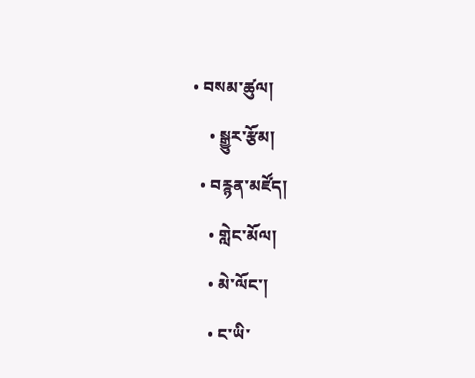• བསམ་ཚུལ།
    • སྒྱུར་རྩོམ།
  • བརྙན་མཛོད།
    • གླེང་མོལ།
    • མེ་ལོང་།
    • ང་ཡི་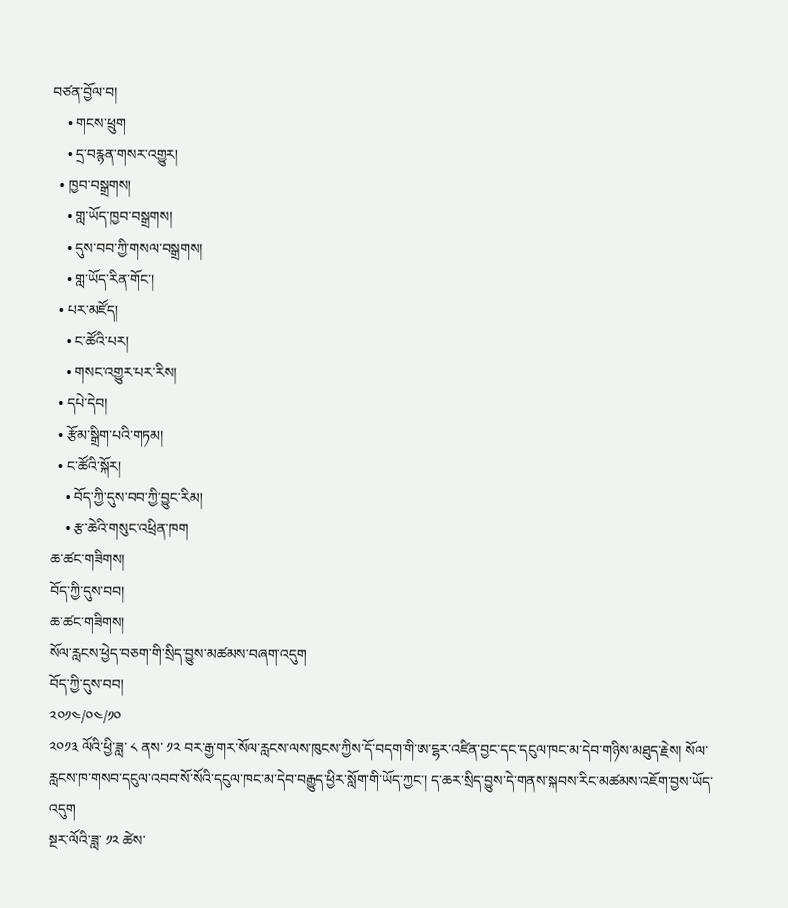བཙན་བྱོལ་བ།
    • གངས་ཕྲུག
    • དྲ་བརྙན་གསར་འགྱུར།
  • ཁྱབ་བསྒྲགས།
    • གླ་ཡོད་ཁྱབ་བསྒྲགས།
    • དུས་བབ་ཀྱི་གསལ་བསྒྲགས།
    • གླ་ཡོད་རིན་གོང་།
  • པར་མཛོད།
    • ང་ཚོའི་པར།
    • གསང་འགྱུར་པར་རིས།
  • དཔེ་དེབ།
  • རྩོམ་སྒྲིག་པའི་གཏམ།
  • ང་ཚོའི་སྐོར།
    • བོད་ཀྱི་དུས་བབ་ཀྱི་བྱུང་རིམ།
    • རྩ་ཆེའི་གསུང་འཕྲིན་ཁག
ཆ་ཚང་གཟིགས།
བོད་ཀྱི་དུས་བབ།
ཆ་ཚང་གཟིགས།
སོལ་རླངས་ཕྱེད་བཅག་གི་སྲིད་བྱུས་མཚམས་བཞག་འདུག
བོད་ཀྱི་དུས་བབ།
༢༠༡༤/༠༤/༡༠
༢༠༡༣ ལོའི་ཕྱི་ཟླ་ ༨ ནས་ ༡༢ བར་རྒྱ་གར་སོལ་རླངས་ལས་ཁུངས་ཀྱིས་དོ་བདག་གི་ཨ་ངྷར་འཛིན་བྱང་དང་དངུལ་ཁང་མ་དེབ་གཉིས་མཐུད་རྗེས། སོལ་རླངས་ཁ་གསབ་དངུལ་འབབ་སོ་སོའི་དངུལ་ཁང་མ་དེབ་བརྒྱུད་ཕྱིར་སློག་གི་ཡོད་ཀྱང་། ད་ཆར་སྲིད་བྱུས་དེ་གནས་སྐབས་རིང་མཚམས་འཇོག་བྱས་ཡོད་འདུག
སྔར་ལོའི་ཟླ་ ༡༢ ཚེས་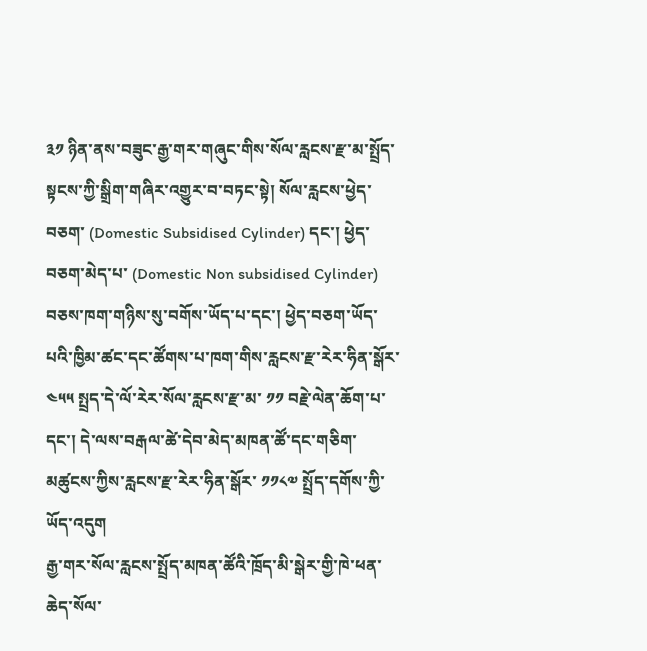༣༡ ཉིན་ནས་བཟུང་རྒྱ་གར་གཞུང་གིས་སོལ་རླངས་རྫ་མ་སྤྲོད་སྟངས་ཀྱི་སྒྲིག་གཞིར་འགྱུར་བ་བཏང་སྟེ། སོལ་རླངས་ཕྱེད་བཅག་ (Domestic Subsidised Cylinder) དང་། ཕྱེད་བཅག་མེད་པ་ (Domestic Non subsidised Cylinder) བཅས་ཁག་གཉིས་སུ་བགོས་ཡོད་པ་དང་། ཕྱེད་བཅག་ཡོད་པའི་ཁྱིམ་ཚང་དང་ཚོགས་པ་ཁག་གིས་རླངས་རྫ་རེར་ཧིན་སྒོར་ ༤༥༥ སྤྲད་དེ་ལོ་རེར་སོལ་རླངས་རྫ་མ་ ༡༡ བརྗེ་ལེན་ཆོག་པ་དང་། དེ་ལས་བརྒལ་ཚེ་དེབ་མེད་མཁན་ཚོ་དང་གཅིག་མཚུངས་ཀྱིས་རླངས་རྫ་རེར་ཧིན་སྒོར་ ༡༡༨༧ སྤྲོད་དགོས་ཀྱི་ཡོད་འདུག
རྒྱ་གར་སོལ་རླངས་སྤྲོད་མཁན་ཚོའི་ཁྲོད་མི་སྒེར་གྱི་ཁེ་ཕན་ཆེད་སོལ་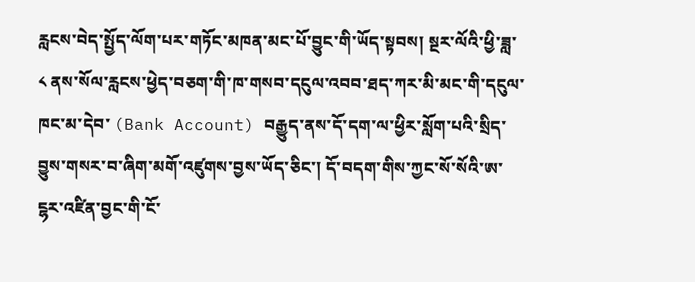རླངས་བེད་སྤྱོད་ལོག་པར་གཏོང་མཁན་མང་པོ་བྱུང་གི་ཡོད་སྟབས། སྔར་ལོའི་ཕྱི་ཟླ་ ༨ ནས་སོལ་རླངས་ཕྱེད་བཅག་གི་ཁ་གསབ་དངུལ་འབབ་ཐད་ཀར་མི་མང་གི་དངུལ་ཁང་མ་དེབ་ (Bank Account) བརྒྱུད་ནས་དོ་དག་ལ་ཕྱིར་སློག་པའི་སྲིད་བྱུས་གསར་བ་ཞིག་མགོ་འཛུགས་བྱས་ཡོད་ཅིང་། དོ་བདག་གིས་ཀྱང་སོ་སོའི་ཨ་ངྷར་འཛིན་བྱང་གི་ངོ་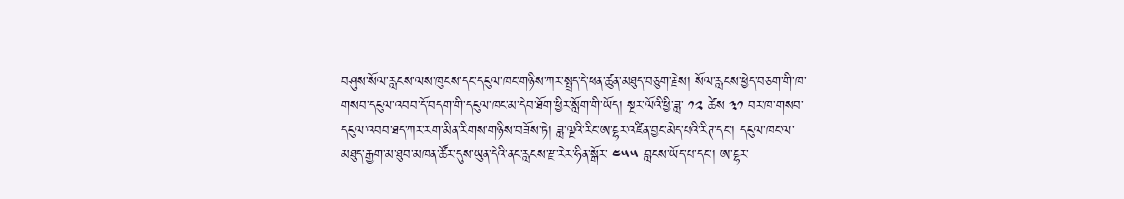བཤུས་སོལ་རླངས་ལས་ཁུངས་དང་དངུལ་ཁང་གཉིས་ཀར་སྤྲད་དེ་ཕན་ཚུན་མཐུད་བཅུག་རྗེས། སོལ་རླངས་ཕྱེད་བཅག་གི་ཁ་གསབ་དངུལ་འབབ་དོ་བདག་གི་དངུལ་ཁང་མ་དེབ་ཐོག་ཕྱིར་སློག་གི་ཡོད། སྔར་ལོའི་ཕྱི་ཟླ་ ༡༢ ཚེས ༣༡ བར་ཁ་གསབ་དངུལ་འབབ་ཐད་ཀར་རག་མིན་རིགས་གཉིས་བཟོས་ཏེ། ཟླ་ལྔའི་རིང་ཨ་ངྷར་འཛིན་བྱང་མེད་པའི་རིཊ་དང་། དངུལ་ཁང་ལ་མཐུད་རྒྱག་མ་ཐུབ་མཁན་ཚོར་དུས་ཡུན་དེའི་ནང་རླངས་རྫ་རེར་ཧིན་སྒོར་ ༤༥༥ བླངས་ཡོད་པ་དང་། ཨ་ངྷར་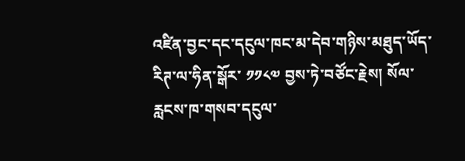འཛིན་བྱང་དང་དངུལ་ཁང་མ་དེབ་གཉིས་མཐུད་ཡོད་རིཊ་ལ་ཧིན་སྒོར་ ༡༡༨༧ བྱས་ཏེ་བཙོང་རྗེས། སོལ་རླངས་ཁ་གསབ་དངུལ་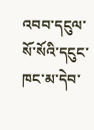འབབ་དངུལ་སོ་སོའི་དངུང་ཁང་མ་དེབ་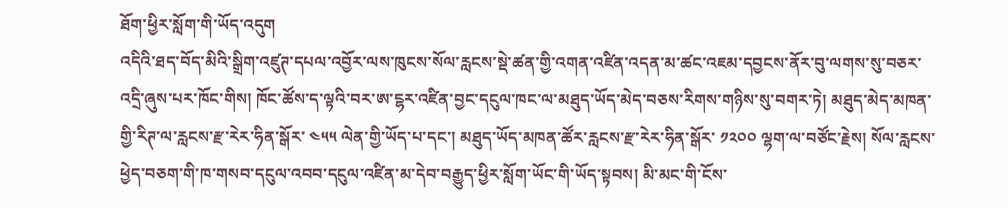ཐོག་ཕྱིར་སློག་གི་ཡོད་འདུག
འདིའི་ཐད་བོད་མིའི་སྒྲིག་འཛུཊ་དཔལ་འབྱོར་ལས་ཁུངས་སོལ་རླངས་སྡེ་ཚན་གྱི་འགན་འཛིན་འདན་མ་ཚང་འཇམ་དབྱངས་ནོར་བུ་ལགས་སུ་བཅར་འདྲི་ཞུས་པར་ཁོང་གིས། ཁོང་ཚོས་ད་ལྟའི་བར་ཨ་ངྷར་འཛིན་བྱང་དངུལ་ཁང་ལ་མཐུད་ཡོད་མེད་བཅས་རིགས་གཉིས་སུ་བགར་ཏེ། མཐུད་མེད་མཁན་གྱི་རིཊ་ལ་རླངས་རྫ་རེར་ཧིན་སྒོར་ ༤༥༥ ལེན་གྱི་ཡོད་པ་དང་། མཐུད་ཡོད་མཁན་ཚོར་རླངས་རྫ་རེར་ཧིན་སྒོར་ ༡༢༠༠ ལྷག་ལ་བཙོང་རྗེས། སོལ་རླངས་ཕྱེད་བཅག་གི་ཁ་གསབ་དངུལ་འབབ་དངུལ་འཛིན་མ་དེབ་བརྒྱུད་ཕྱིར་སློག་ཡོང་གི་ཡོད་སྟབས། མི་མང་གི་ངོས་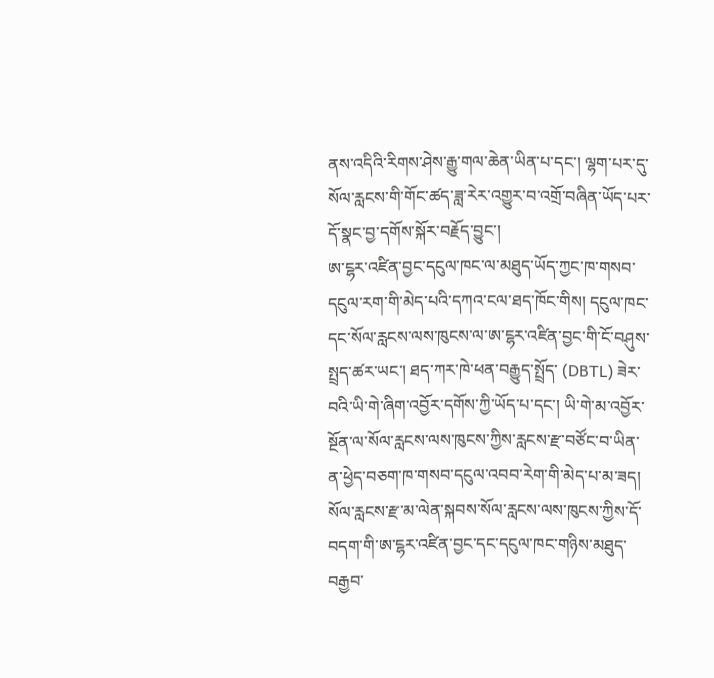ནས་འདིའི་རིགས་ཤེས་རྒྱུ་གལ་ཆེན་ཡིན་པ་དང་། ལྷག་པར་དུ་སོལ་རླངས་གི་གོང་ཚད་ཟླ་རེར་འགྱུར་བ་འགྲོ་བཞིན་ཡོད་པར་དོ་སྣང་བྱ་དགོས་སྐོར་བརྗོད་བྱུང་།
ཨ་ངྷར་འཛིན་བྱང་དངུལ་ཁང་ལ་མཐུད་ཡོད་ཀྱང་ཁ་གསབ་དངུལ་རག་གི་མེད་པའི་དཀའ་ངལ་ཐད་ཁོང་གིས། དངུལ་ཁང་དང་སོལ་རླངས་ལས་ཁུངས་ལ་ཨ་ངྷར་འཛིན་བྱང་གི་ངོ་བཤུས་སྤྲད་ཚར་ཡང་། ཐད་ཀར་ཁེ་ཕན་བརྒྱུད་སྤྲོད་ (DBTL) ཟེར་བའི་ཡི་གེ་ཞིག་འབྱོར་དགོས་ཀྱི་ཡོད་པ་དང་། ཡི་གེ་མ་འབྱོར་སྔོན་ལ་སོལ་རླངས་ལས་ཁུངས་ཀྱིས་རླངས་རྫ་བཙོང་བ་ཡིན་ན་ཕྱེད་བཅག་ཁ་གསབ་དངུལ་འབབ་རེག་གི་མེད་པ་མ་ཟད། སོལ་རླངས་རྫ་མ་ལེན་སྐབས་སོལ་རླངས་ལས་ཁུངས་ཀྱིས་དོ་བདག་གི་ཨ་ངྷར་འཛིན་བྱང་དང་དངུལ་ཁང་གཉིས་མཐུད་བརྒྱབ་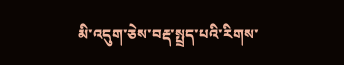མི་འདུག་ཅེས་བརྡ་སྤྲད་པའི་རིགས་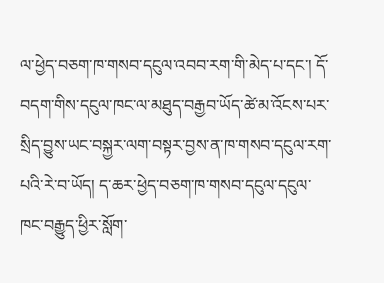ལ་ཕྱེད་བཅག་ཁ་གསབ་དངུལ་འབབ་རག་གི་མེད་པ་དང་། དོ་བདག་གིས་དངུལ་ཁང་ལ་མཐུད་བརྒྱབ་ཡོད་ཚེ་མ་འོངས་པར་སྲིད་བྱུས་ཡང་བསྐྱར་ལག་བསྟར་བྱས་ན་ཁ་གསབ་དངུལ་རག་པའི་རེ་བ་ཡོད། ད་ཆར་ཕྱེད་བཅག་ཁ་གསབ་དངུལ་དངུལ་ཁང་བརྒྱུད་ཕྱིར་སློག་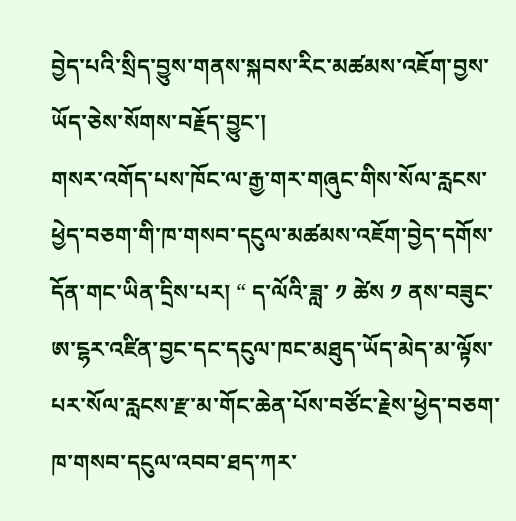བྱེད་པའི་སྲིད་བྱུས་གནས་སྐབས་རིང་མཚམས་འཇོག་བྱས་ཡོད་ཅེས་སོགས་བརྗོད་བྱུང་།
གསར་འགོད་པས་ཁོང་ལ་རྒྱ་གར་གཞུང་གིས་སོལ་རླངས་ཕྱེད་བཅག་གི་ཁ་གསབ་དངུལ་མཚམས་འཇོག་བྱེད་དགོས་དོན་གང་ཡིན་དྲིས་པར། “ ད་ལོའི་ཟླ་ ༡ ཚེས ༡ ནས་བཟུང་ཨ་ངྷར་འཛིན་བྱང་དང་དངུལ་ཁང་མཐུད་ཡོད་མེད་མ་ལྟོས་པར་སོལ་རླངས་རྫ་མ་གོང་ཆེན་པོས་བཙོང་རྗེས་ཕྱེད་བཅག་ཁ་གསབ་དངུལ་འབབ་ཐད་ཀར་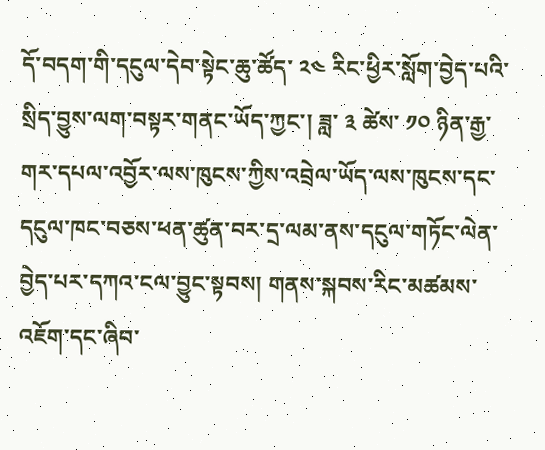དོ་བདག་གི་དངུལ་དེབ་སྟེང་ཆུ་ཚོད་ ༢༤ རིང་ཕྱིར་སློག་བྱེད་པའི་སྲིད་བྱུས་ལག་བསྟར་གནང་ཡོད་ཀྱང་། ཟླ་ ༣ ཚེས་ ༡༠ ཉིན་རྒྱ་གར་དཔལ་འབྱོར་ལས་ཁུངས་ཀྱིས་འབྲེལ་ཡོད་ལས་ཁུངས་དང་དངུལ་ཁང་བཅས་ཕན་ཚུན་བར་དྲ་ལམ་ནས་དངུལ་གཏོང་ལེན་བྱེད་པར་དཀའ་ངལ་བྱུང་སྟབས། གནས་སྐབས་རིང་མཚམས་འཇོག་དང་ཞིབ་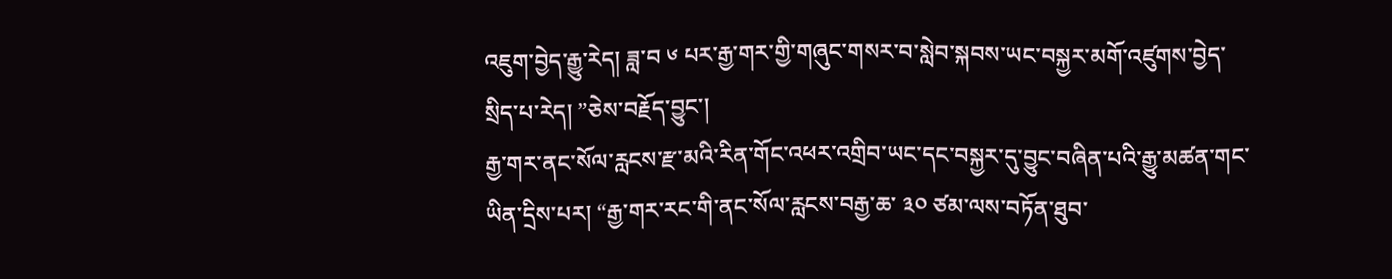འཇུག་བྱེད་རྒྱུ་རེད། ཟླ་བ ༦ པར་རྒྱ་གར་གྱི་གཞུང་གསར་བ་སླེབ་སྐབས་ཡང་བསྐྱར་མགོ་འཛུགས་བྱེད་སྲིད་པ་རེད། ”ཅེས་བརྗོད་བྱུང་།
རྒྱ་གར་ནང་སོལ་རླངས་རྫ་མའི་རིན་གོང་འཕར་འགྲིབ་ཡང་དང་བསྐྱར་དུ་བྱུང་བཞིན་པའི་རྒྱུ་མཚན་གང་ཡིན་དྲིས་པར། “རྒྱ་གར་རང་གི་ནང་སོལ་རླངས་བརྒྱ་ཆ་ ༣༠ ཙམ་ལས་བཏོན་ཐུབ་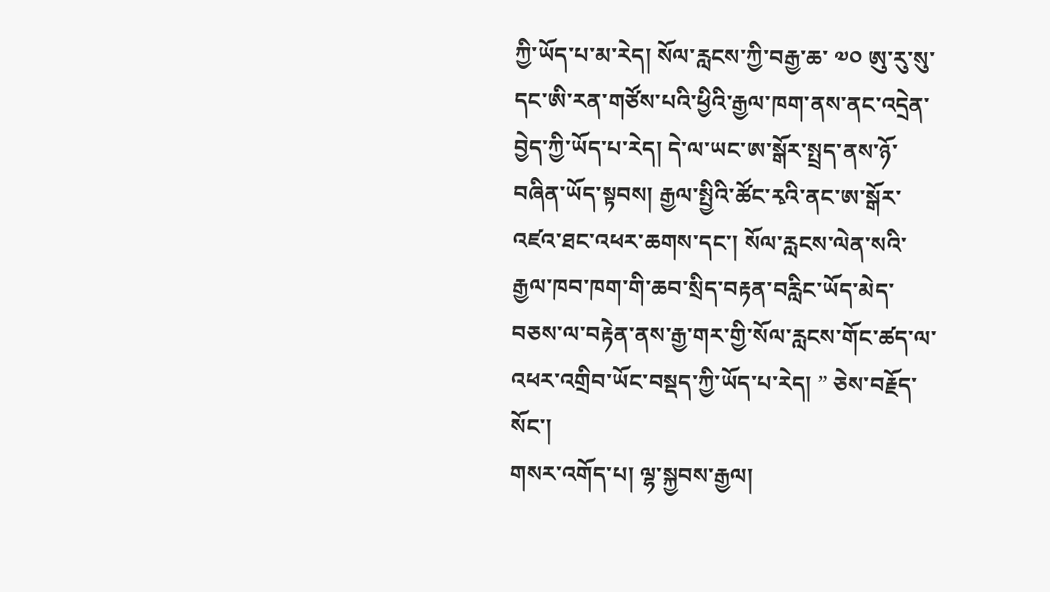ཀྱི་ཡོད་པ་མ་རེད། སོལ་རླངས་ཀྱི་བརྒྱ་ཆ་ ༧༠ ཨུ་རུ་སུ་དང་ཨི་རན་གཙོས་པའི་ཕྱིའི་རྒྱལ་ཁག་ནས་ནང་འདྲེན་བྱེད་ཀྱི་ཡོད་པ་རེད། དེ་ལ་ཡང་ཨ་སྒོར་སྤྲད་ནས་ཉོ་བཞིན་ཡོད་སྟབས། རྒྱལ་སྤྱིའི་ཚོང་རྭའི་ནང་ཨ་སྒོར་འཛའ་ཐང་འཕར་ཆགས་དང་། སོལ་རླངས་ལེན་སའི་རྒྱལ་ཁབ་ཁག་གི་ཆབ་སྲིད་བརྟན་བརླིང་ཡོད་མེད་བཅས་ལ་བརྟེན་ནས་རྒྱ་གར་གྱི་སོལ་རླངས་གོང་ཚད་ལ་འཕར་འགྲིབ་ཡོང་བསྡད་ཀྱི་ཡོད་པ་རེད། ” ཅེས་བརྗོད་སོང་།
གསར་འགོད་པ། ལྷ་སྐྱབས་རྒྱལ།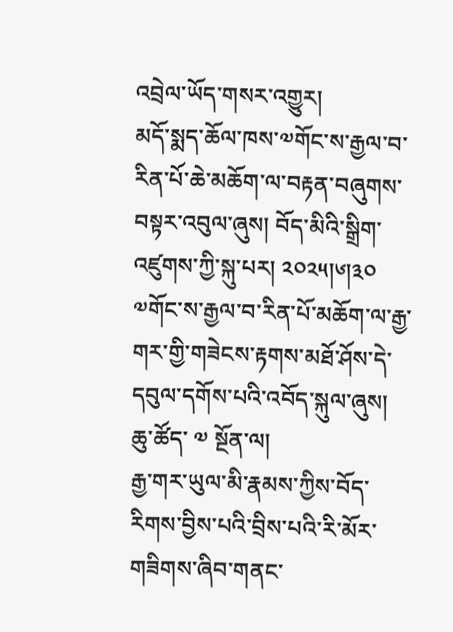འབྲེལ་ཡོད་གསར་འགྱུར།
མདོ་སྨད་ཆོལ་ཁས་༧གོང་ས་རྒྱལ་བ་རིན་པོ་ཆེ་མཆོག་ལ་བརྟན་བཞུགས་བསྟར་འབུལ་ཞུས། བོད་མིའི་སྒྲིག་འཛུགས་ཀྱི་སྐུ་པར། ༢༠༢༥།༦།༣༠
༧གོང་ས་རྒྱལ་བ་རིན་པོ་མཆོག་ལ་རྒྱ་གར་གྱི་གཟེངས་རྟགས་མཐོ་ཤོས་དེ་དབུལ་དགོས་པའི་འབོད་སྐུལ་ཞུས།
ཆུ་ཚོད་ ༧ སྔོན་ལ།
རྒྱ་གར་ཡུལ་མི་རྣམས་ཀྱིས་བོད་རིགས་བྱིས་པའི་བྲིས་པའི་རི་མོར་གཟིགས་ཞིབ་གནང་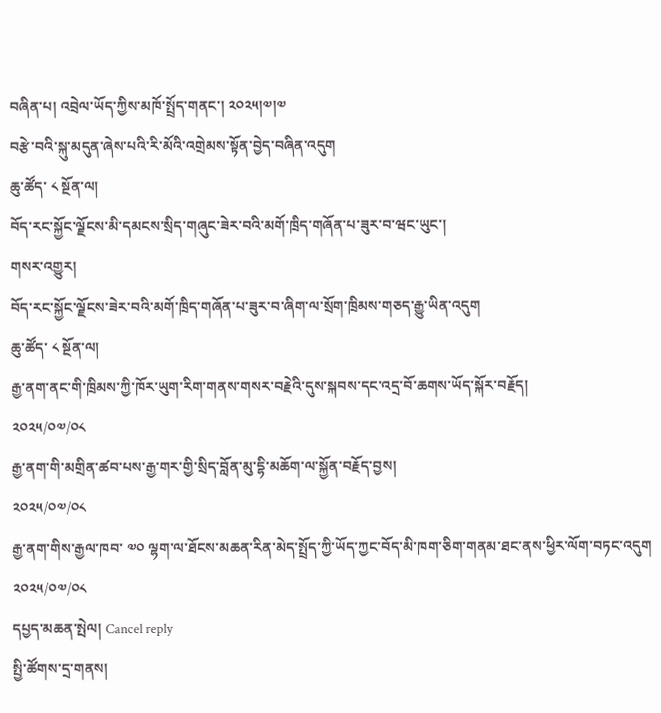བཞིན་པ། འབྲེལ་ཡོད་ཀྱིས་མཁོ་སྤྲོད་གནང་། ༢༠༢༥།༧།༧
བརྩེ་བའི་སྐུ་མདུན་ཞེས་པའི་རི་མོའི་འགྲེམས་སྟོན་བྱེད་བཞིན་འདུག
ཆུ་ཚོད་ ༨ སྔོན་ལ།
བོད་རང་སྐྱོང་ལྗོངས་མི་དམངས་སྲིད་གཞུང་ཟེར་བའི་མགོ་ཁྲིད་གཞོན་པ་ཟུར་བ་ཝང་ཡུང་།
གསར་འགྱུར།
བོད་རང་སྐྱོང་ལྗོངས་ཟེར་བའི་མགོ་ཁྲིད་གཞོན་པ་ཟུར་བ་ཞིག་ལ་སྲོག་ཁྲིམས་གཅད་རྒྱུ་ཡིན་འདུག
ཆུ་ཚོད་ ༨ སྔོན་ལ།
རྒྱ་ནག་ནང་གི་ཁྲིམས་ཀྱི་ཁོར་ཡུག་རིག་གནས་གསར་བརྗེའི་དུས་སྐབས་དང་འདྲ་བོ་ཆགས་ཡོད་སྐོར་བརྗོད།
༢༠༢༥/༠༧/༠༨
རྒྱ་ནག་གི་མགྲིན་ཚབ་པས་རྒྱ་གར་གྱི་སྲིད་བློན་མུ་དྷི་མཆོག་ལ་སྐྱོན་བརྗོད་བྱས།
༢༠༢༥/༠༧/༠༨
རྒྱ་ནག་གིས་རྒྱལ་ཁབ་ ༧༠ ལྷག་ལ་ཐོངས་མཆན་རིན་མེད་སྤྲོད་ཀྱི་ཡོད་ཀྱང་བོད་མི་ཁག་ཅིག་གནམ་ཐང་ནས་ཕྱིར་ལོག་བཏང་འདུག
༢༠༢༥/༠༧/༠༨
དཔྱད་མཆན་སྤེལ། Cancel reply
སྤྱི་ཚོགས་དྲ་གནས།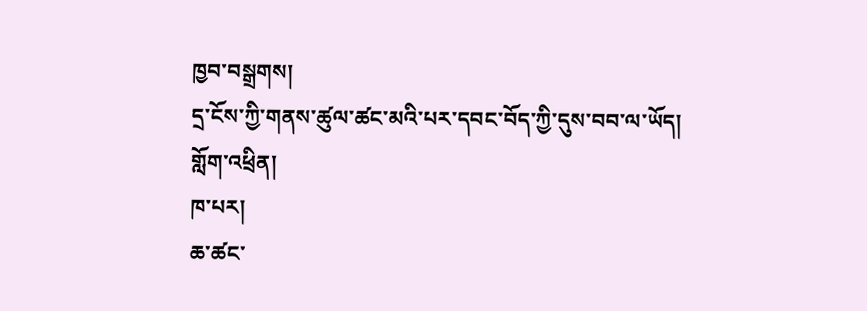ཁྱབ་བསྒྲགས།
དྲ་ངོས་ཀྱི་གནས་ཚུལ་ཚང་མའི་པར་དབང་བོད་ཀྱི་དུས་བབ་ལ་ཡོད།
གློག་འཕྲིན།
ཁ་པར།
ཆ་ཚང་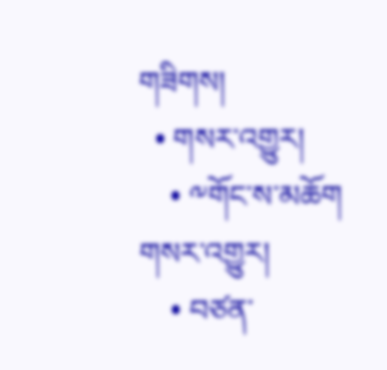གཟིགས།
  • གསར་འགྱུར།
    • ༸གོང་ས་མཆོག གསར་འགྱུར།
    • བཙན་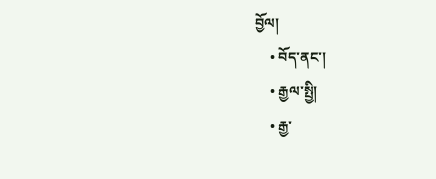བྱོལ།
    • བོད་ནང་།
    • རྒྱལ་སྤྱི།
    • རྒྱ་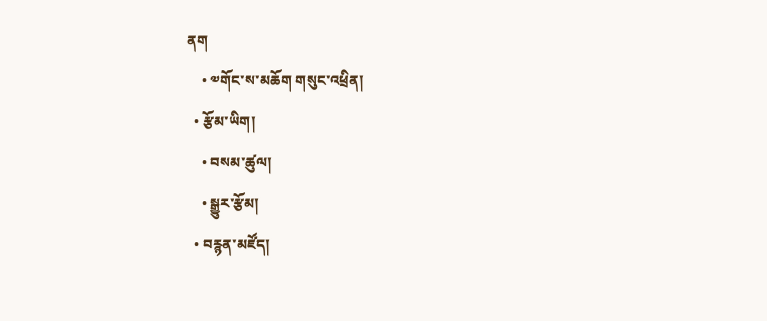ནག
    • ༧གོང་ས་མཆོག གསུང་འཕྲིན།
  • རྩོམ་ཡིག།
    • བསམ་ཚུལ།
    • སྒྱུར་རྩོམ།
  • བརྙན་མཛོད།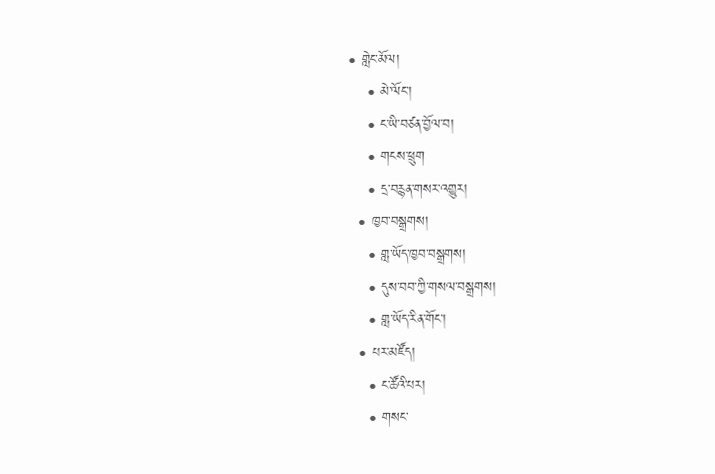• གླེང་མོལ།
    • མེ་ལོང་།
    • ང་ཡི་བཙན་བྱོལ་བ།
    • གངས་ཕྲུག
    • དྲ་བརྙན་གསར་འགྱུར།
  • ཁྱབ་བསྒྲགས།
    • གླ་ཡོད་ཁྱབ་བསྒྲགས།
    • དུས་བབ་ཀྱི་གསལ་བསྒྲགས།
    • གླ་ཡོད་རིན་གོང་།
  • པར་མཛོད།
    • ང་ཚོའི་པར།
    • གསང་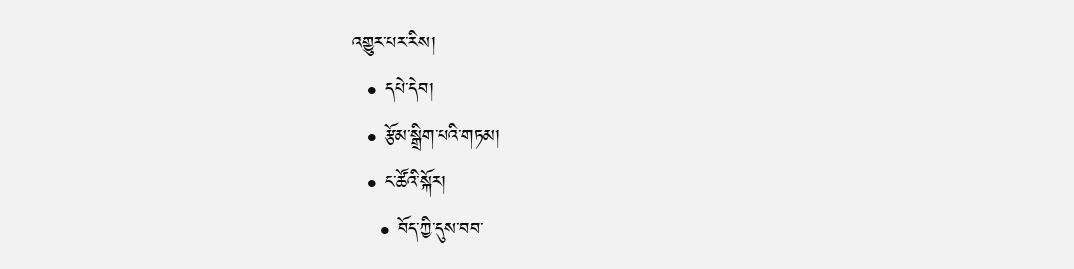འགྱུར་པར་རིས།
  • དཔེ་དེབ།
  • རྩོམ་སྒྲིག་པའི་གཏམ།
  • ང་ཚོའི་སྐོར།
    • བོད་ཀྱི་དུས་བབ་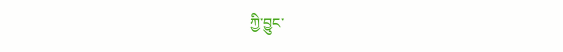ཀྱི་བྱུང་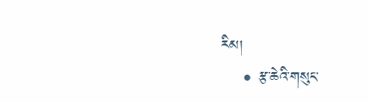རིམ།
    • རྩ་ཆེའི་གསུང་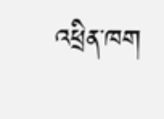འཕྲིན་ཁག